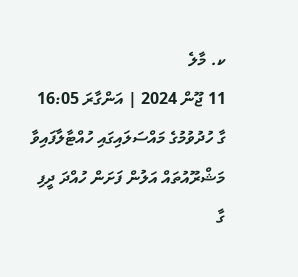ކ. މާލެ
11 ޖޫން 2024 | އަންގާރަ 16:05
ގާ ހުދުވުމުގެ މައްސަލައިގައި ހުއްޓާލާފައިވާ މަޝްރޫއުތައް އަލުން ފަށަން ހުއްދަ ދީފި
ގާ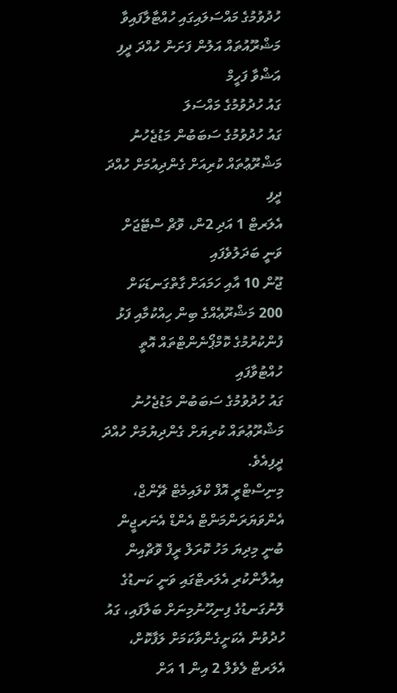ހުދުވުމުގެ މައްސަލައިގައި ހުއްޓާލާފައިވާ މަޝްރޫއުތައް އަލުން ފަށަން ހުއްދަ ދީފި
އަޝްވާ ފަހީމް
ގައު ހުދުވުމުގެ މައްސަލަ
ގައު ހުދުވުމުގެ ސަބަބުން މަޑުޖެހުނު މަޝްރޫޢުތައް ކުރިއަށް ގެންދިއުމަށް ހުއްދަ ދީފި
އެލަރޓް 1 އަދި 2ން، ވޮޗް ސްޓޭޖަށް ވަނީ ބަދަލުވެފައި
ޖޫން 10 އާއި ހަމައަށް ގާތްގަނޑަކަށް 200 މަޝްރޫޢެއްގެ ބިން ހިއްކުމާއި ފަޅު ފުންކުރުމުގެ ކޮމްޕޯނެންޓްތައް އޮތީ ހުއްޓުވާފައި
ގައު ހުދުވުމުގެ ސަބަބުން މަޑުޖެހުނު މަޝްރޫޢުތައް ކުރިޔަށް ގެންދިޔުމަށް ހުއްދަ ދީފިއެވެ.
މިނިސްޓްރީ އޮފް ކްލައިމެޓް ޗޭންޖް، އެންވަޔަރަންމަންޓް އެންޑް އެނަރޖީން ބުނީ މިދިޔަ މަހު ކޮރަލް ރީފް ވޮޗްއިން އިއުލާންކުރި އެލަރޓްގައި ވަނީ ކަނޑުގެ ލޮނުގަނޑުގެ ފިނިހޫނުމިނަށް ބަލާފައި، ގައު ހުދުވުން އެކަށީގެންވާކަމަށް ލަފާކޮށް، އެލަރޓް ލެވެލް 2 އިން 1 އަށް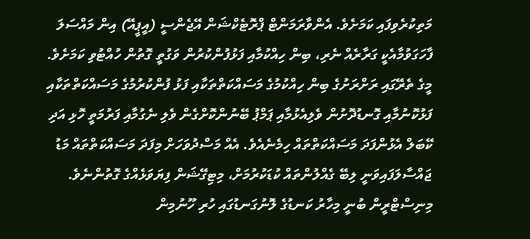މަތިކުރެވިފައި ކަމަށެވެ. އެންވާރަމަންޓް ޕްރޮޓެކްޝަން އޭޖެންސީ (އީޕީއޭ) އިން މައްސަލަ ފާހަގަވުމާއެކީ ގަރާރެއް ނެރި، ބިން ހިއްކުމާއި ފަޅުފުންކުރުން ވަގުތީ ގޮތުން ހުއްޓުވި ކަމަށެވެ.
މީގެ ތެރޭގައި ރަށްރަށުގެ ބިން ހިއްކުމުގެ މަސައްކަތްތަކާއި ފަޅު ފުންކުރުމުގެ މަސައްކަތްތަކާއި ފަޅުކޮނުމާއި ގޮނޑުދޮށުން ވެލިއެޅުމާއި ޕަމްޕު ބޭނުންކޮށްގެން ވެލި ނެގުމާއި ފަރުމަތީ ހޮޅި އަދި ކޭބަލް އެޅުންފަދަ މަސައްކަތްތައް ހިމެނެއެވެ. އެއް މަސްދުވަހަށް މިފަދަ މަސައްކަތްތައް މަޑު ޖައްސާލަފައިވަނީ ލިބޭ ގެއްލުންތައް ކުޑަކުރުމަށް، މިޓިގޭޝަން ފިޔަވަޅެއްގެ ގޮތުންނެވެ.
މިނިސްޓްރީން ބުނީ މިހާރު ކަނޑުގެ ލޮނުގަނޑުގައި ހުރި ހޫނުމިން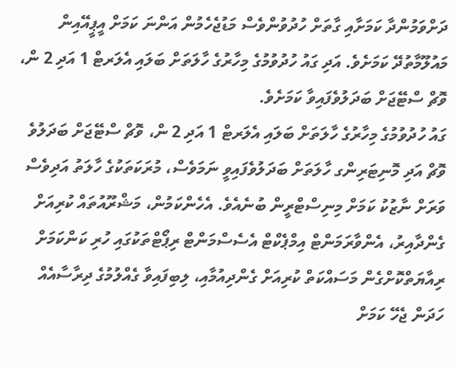ދަށްވަމުންދާ ކަމަށާއި ގާތަށް ހުދުވުންވެސް މަޑުޖެހެމުން އަންނަ ކަމަށް އީޕީއޭއިން މައުލޫމާތުދޭ ކަމަށެވެ. އަދި ގައު ހުދުވުމުގެ މިހާރުގެ ހާލަތަށް ބަލައި އެލަރޓް 1 އަދި 2 ން، ވޮޗް ސްޓޭޖަށް ބަދަލުވެފައިވާ ކަމަށެވެ.
ގައު ހުދުވުމުގެ މިހާރުގެ ހާލަތަށް ބަލައި އެލަރޓް 1 އަދި 2 ން، ވޮޗް ސްޓޭޖަށް ބަދަލުވެ ވޮޗް އަދި މޮނިޓަރިންގ ހާލަތަށް ބަދަލުވެފައިވީ ނަމަވެސް، މުރަކަތަކުގެ ހާލަތު އަދިވެސް ވަރަށް ނާޒުކު ކަމަށް މިނިސްޓްރީން ބުނެއެވެ. އެހެންކަމުން، މަޝްރޫއުތައް ކުރިއަށް ގެންދާއިރު، އެންވާރަމަންޓް އިމްޕެކްޓް އެސެސްމަންޓް ރިޕޯޓްތަކުގައި ހުރި ކަންކަމަށް ރިއާޔަތްކޮށްގެން މަސައްކަތް ކުރިއަށް ގެންދިއުމާއި، ލިބިފައިވާ ގެއްލުމުގެ ދިރާސާއެއް ހަދަން ޖެހޭ ކަމަށް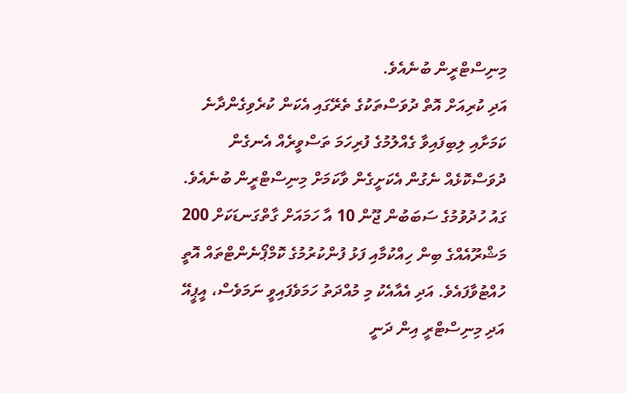މިނިސްޓްރީން ބުނެއެވެ.
އަދި ކުރިއަށް އޮތް ދުވަސްތަކުގެ ތެރޭގައި އެކަން ކުރެވިގެންދާނެ ކަމަށާއި ލިބިފައިވާ ގެއްލުމުގެ ފުރިހަމަ ތަސްވީރެއް އެނގެން ދުވަސްކޮޅެއް ނެގުން އެކަށީގެން ވާކަމަށް މިނިސްޓްރީން ބުނެއެވެ.
ގައު ހުދުވުމުގެ ސަބަބުން ޖޫން 10 އާ ހަމައަށް ގާތްގަނޑަކަށް 200 މަޝްރޫއެއްގެ ބިން ހިއްކުމާއި ފަޅު ފުންކުރުމުގެ ކޮމްޕޯނެންޓްތައް އޮތީ ހުއްޓުވާފައެވެ. އަދި އެއާއެކު މި މުއްދަތު ހަމަވެފައިވީ ނަމަވެސް، އީޕީއޭ އަދި މިނިސްޓްރީ އިން ދަނީ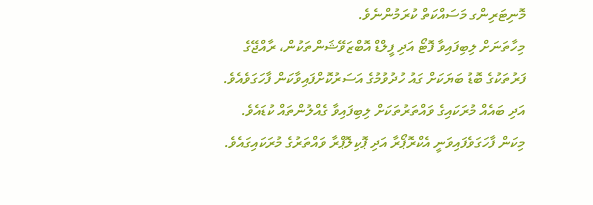މޮނިޓަރިންގ މަސައްކަތް ކުރަމުންނެވެ.
މިހާތަނަށް ލިބިފައިވާ ފޮޓޯ އަދި ފީލްޑް އޮބްޒަވޭޝަންތަކުން، ރާއްޖޭގެ ފަރުތަކުގެ ބޮޑު ބަޔަކަށް ގައު ހުދުވުމުގެ އަސަރުކޮށްފައިވާކަން ފާހަގަވެއެވެ. އަދި ބައެއް މުރަކައިގެ ވައްތަރުތަކަށް ލިބިފައިވާ ގެއްލުންތައް ކުޑައެވެ. މިކަން ފާހަގަވެފައިވަނީ އެކްރޮޕޯރާ އަދި ޕޮކިލޮޕްރާ ވައްތަރުގެ މުރަކައިގައެވެ.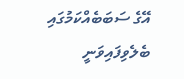އޭގެ ސަބަބެއްކަމުގައި ބެލެވިފައިވަނީ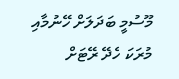މޫސުމީ ބަދަލަށް ހޭނުމާއި މުރަކަ ހެދޭ ރޭޓަށް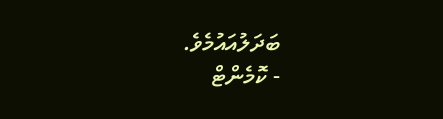ބަދަލުއައުމެވެ.
- ކޮމެންޓް